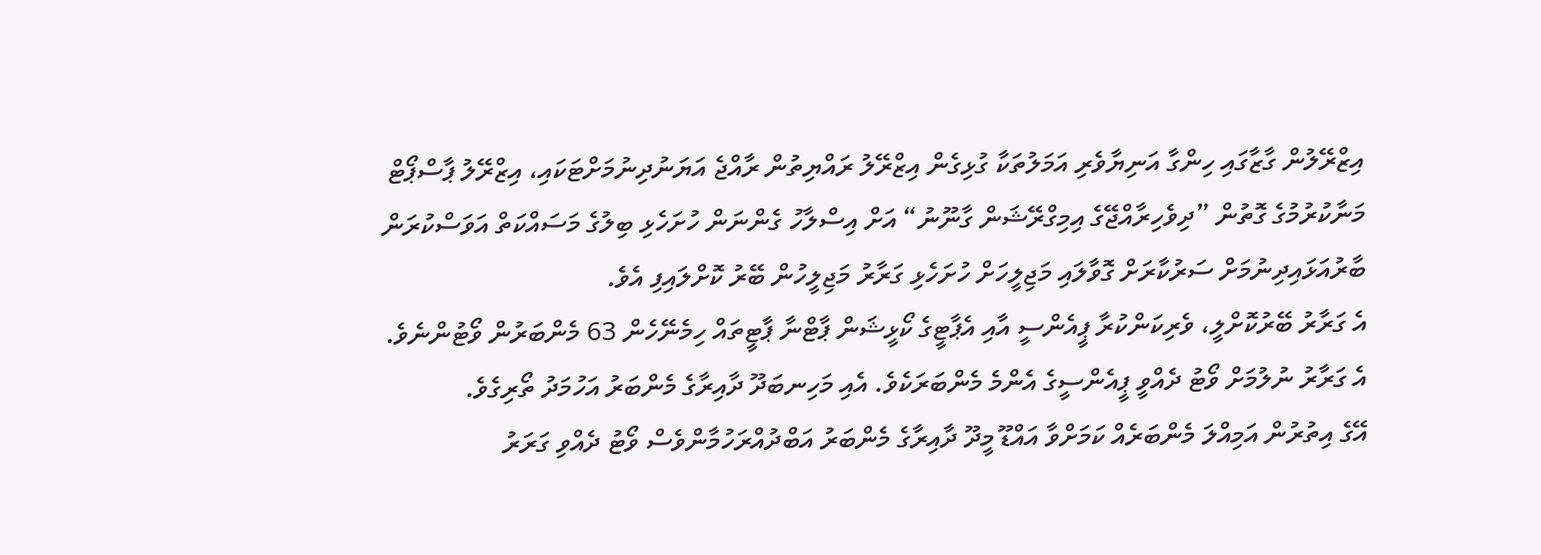އިޒްރޭލުން ގާޒާގައި ހިންގާ އަނިޔާވެރި އަމަލުތަކާ ގުޅިގެން އިޒްރޭލު ރައްޔިތުން ރާއްޖެ އަޔަނުދިނުމަށްޓަކައި، އިޒްރޭލު ޕާސްޕޯޓް މަނާކުރުމުގެ ގޮތުން ”ދިވެހިރާއްޖޭގެ އިމިގްރޭޝަން ގާނޫނު“ އަށް އިސްލާހު ގެންނަން ހުށަހެޅި ބިލުގެ މަސައްކަތް އަވަސްކުރަން ބާރުއަޅައިދިނުމަށް ސަރުކާރަށް ގޮވާލައި މަޖިލީހަށް ހުށަހެޅި ގަރާރު މަޖިލީހުން ބޭރު ކޮށްލައިފި އެވެ.
އެ ގަރާރު ބޭރުކޮށްލީ، ވެރިކަންކުރާ ޕީއެންސީ އާއި އެޕާޓީގެ ކޯޅީޝަން ޕާޓްނާ ޕާޓީތައް ހިމެނޭހެން 63 މެންބަރުން ވޯޓުންނެވެ.
އެ ގަރާރު ނުލުމަށް ވޯޓު ދެއްވީ ޕީއެންސީގެ އެންމެ މެންބަރަކެވެ. އެއި މަހިނބަދޫ ދާއިރާގެ މެންބަރު އަހުމަދު ތޯރިގެވެ.
އޭގެ އިތުރުން އަމިއްލަ މެންބަރެއް ކަމަށްވާ އައްޑޫ މީދޫ ދާއިރާގެ މެންބަރު އަބްދުއްރަހުމާންވެސް ވޯޓު ދެއްވި ގަރަރު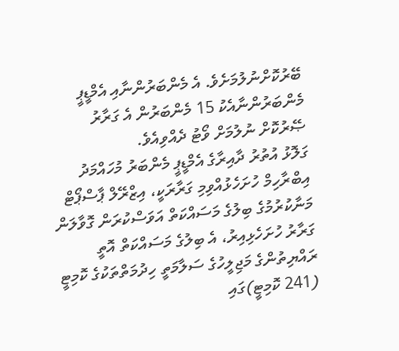ބޭރުކޮށްނުލުމަށެވެ. އެ މެންބަރުންނާއި އެމްޑީޕީ މެންބަރުންނާއެކު 15 މެންބަރުން އެ ގަރާރު ޞޭރުކޮށް ނުލުމަށް ވޯޓު ދެއްވިއެވެ.
ގަލޮޅު އުތުރު ދާއިރާގެ އެމްޑީޕީ މެންބަރު މުހައްމަދު އިބްރާހިމް ހުށަހެޅުއްވިމި ގަރާރަކީ، އިޒްރޭލް ޕާސްޕޯޓް މަނާކުރުމުގެ ބިލުގެ މަސައްކަތް އަވަސްކުރަން ގޮވާލަން ގަރާރު ހުށަހެޅިއިރު، އެ ބިލުގެ މަސައްކަތް އޮތީ ރައްޔިތުންގެ މަޖިލީހުގެ ސަލާމަތީ ހިދުމަތްތަކުގެ ކޮމިޓީ (241 ކޮމިޓީ)ގައި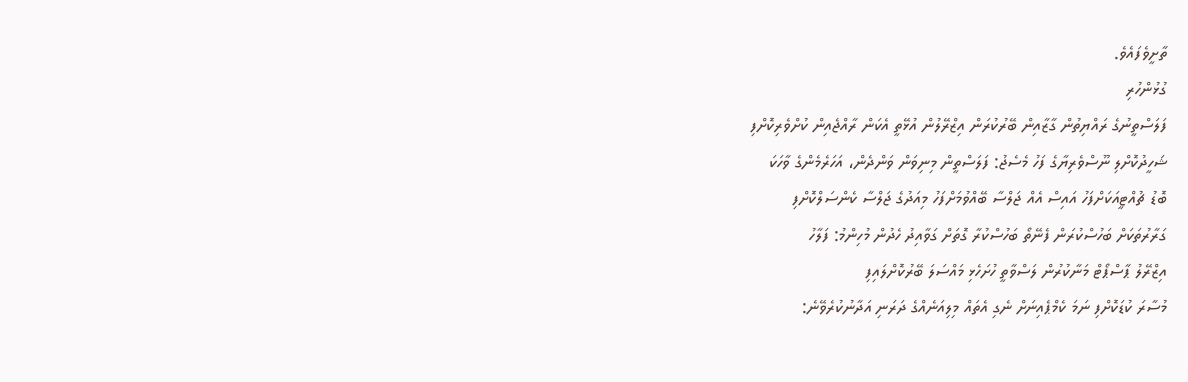ތާށީވެފައެވެ.
ގުޅުންހުރި
ފަލަސްތީނުގެ ރައްޔިތުން ގާޒާއިން ބޭރުކުރަން އިޒްރޭލުން އުޅޭތީ އެކަން ރާއްޖެއިން ކުށްވެރިކޮށްފި
ޝަހީދުކޮށްލި ނޫސްވެރިޔާގެ ފަހު މެސެޖު: ފަލަސްތީން މިނިވަން ވަންދެން، އަހަރެމެންގެ ވާހަކަ
ބޮޑު ޗުއްޓީއަކަށްފަހު އައިސް އެއް ޖަލްސާ ބޭއްވުމަށްފަހު މިއަދުގެ ޖަލްސާ ކެންސަލްކޮށްފި
ގަރާރުތަކަށް ބަހުސްކުރަން ފެނޭތޯ ބަހުސްކުރާ ގޮތަށް ގަވާއިދު ހެދުން މުހިންމު: ފަލާހު
އިޒްރޭލު ޕާސްޕޯޓް މަނާކުރުން ލަސްވާތީ ހުށަހެޅި މައްސަލަ ބޭރުކޮށްލައިފި
މުސާރަ ކުޑަކޮށްފި ނަމަ ކެމްޕެއިނަށް ނެގި އެތައް މިލިއަނެއްގެ ދަރަނި އަދާނުކުރެވޭނެ: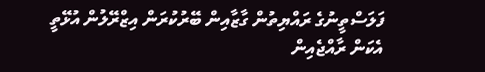ފަލަސްތީނުގެ ރައްޔިތުން ގާޒާއިން ބޭރުކުރަން އިޒްރޭލުން އުޅޭތީ އެކަން ރާއްޖެއިން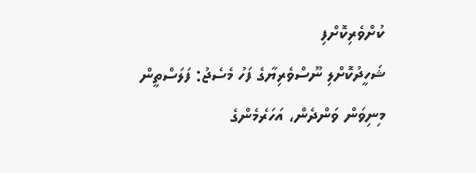ކުށްވެރިކޮށްފި
ޝަހީދުކޮށްލި ނޫސްވެރިޔާގެ ފަހު މެސެޖު: ފަލަސްތީން މިނިވަން ވަންދެން، އަހަރެމެންގެ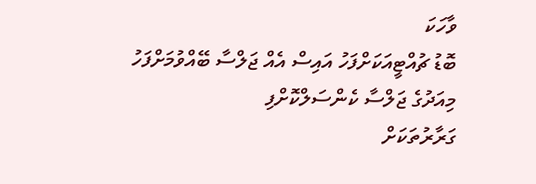ވާހަކަ
ބޮޑު ޗުއްޓީއަކަށްފަހު އައިސް އެއް ޖަލްސާ ބޭއްވުމަށްފަހު މިއަދުގެ ޖަލްސާ ކެންސަލްކޮށްފި
ގަރާރުތަކަށް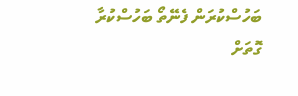ބަހުސްކުރަން ފެނޭތޯ ބަހުސްކުރާ ގޮތަށް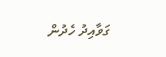ގަވާއިދު ހެދުން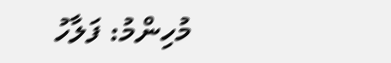މުހިންމު: ފަލާހު